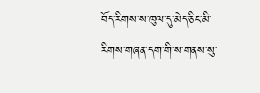བོད་རིགས་ས་ཁུལ་དུ་མེད་ཅིང་མི་རིགས་གཞན་དག་གི་ས་གནས་སུ་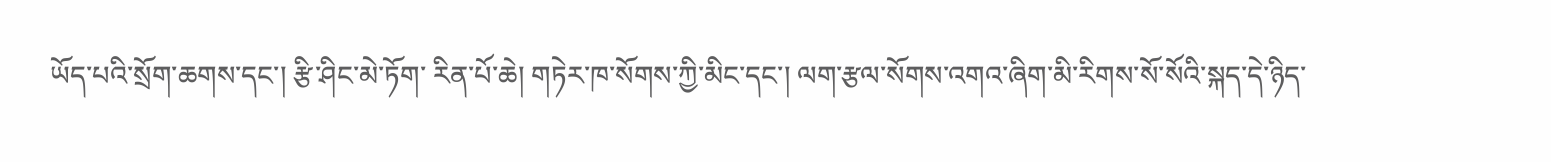ཡོད་པའི་སྲོག་ཆགས་དང་། རྩི་ཤིང་མེ་ཏོག་ རིན་པོ་ཆེ། གཏེར་ཁ་སོགས་ཀྱི་མིང་དང་། ལག་རྩལ་སོགས་འགའ་ཞིག་མི་རིགས་སོ་སོའི་སྐད་དེ་ཉིད་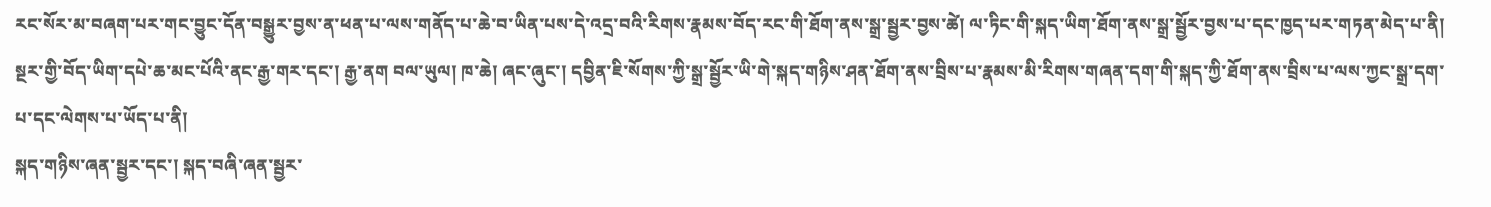རང་སོར་མ་བཞག་པར་གང་བྱུང་དོན་བསྒྱུར་བྱས་ན་ཕན་པ་ལས་གནོད་པ་ཆེ་བ་ཡིན་པས་དེ་འདྲ་བའི་རིགས་རྣམས་བོད་རང་གི་ཐོག་ནས་སྒྲ་སྦྱར་བྱས་ཚེ། ལ་ཏིང་གི་སྐད་ཡིག་ཐོག་ནས་སྒྲ་སྦྱོར་བྱས་པ་དང་ཁྱད་པར་གཏན་མེད་པ་ནི།
སྔར་གྱི་བོད་ཡིག་དཔེ་ཆ་མང་པོའི་ནང་རྒྱ་གར་དང་། རྒྱ་ནག བལ་ཡུལ། ཁ་ཆེ། ཞང་ཞུང་། དབྱིན་ཇི་སོགས་ཀྱི་སྒྲ་སྦྱོར་ཡི་གེ་སྐད་གཉིས་ཤན་ཐོག་ནས་བྲིས་པ་རྣམས་མི་རིགས་གཞན་དག་གི་སྐད་ཀྱི་ཐོག་ནས་བྲིས་པ་ལས་ཀྱང་སྒྲ་དག་པ་དང་ལེགས་པ་ཡོད་པ་ནི།
སྐད་གཉིས་ཞན་སྦྱར་དང་། སྐད་བཞི་ཞན་སྦྱར་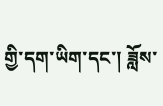གྱི་དག་ཡིག་དང་། ཟློས་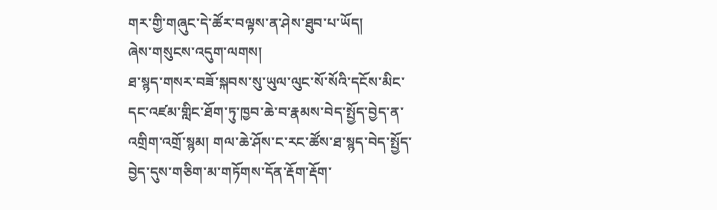གར་གྱི་གཞུང་དེ་ཚོར་བལྟས་ན་ཤེས་ཐུབ་པ་ཡོད།
ཞེས་གསུངས་འདུག་ལགས།
ཐ་སྙད་གསར་བཟོ་སྐབས་སུ་ཡུལ་ལུང་སོ་སོའི་དངོས་མིང་དང་འཛམ་གླིང་ཐོག་ཏུ་ཁྱབ་ཆེ་བ་རྣམས་བེད་སྤྱོད་བྱེད་ན་འགྲིག་འགྲོ་སྙམ། གལ་ཆེ་ཤོས་ང་རང་ཚོས་ཐ་སྙད་བེད་སྤྱོད་བྱེད་དུས་གཅིག་མ་གཏོགས་དོན་རྡོག་རྡོག་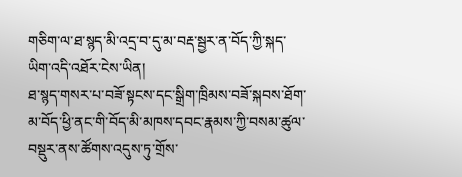གཅིག་ལ་ཐ་སྙད་མི་འདྲ་བ་དུ་མ་བརྡ་སྦྱར་ན་བོད་ཀྱི་སྐད་ཡིག་འདི་འཐོར་ངེས་ཡིན།
ཐ་སྙད་གསར་པ་བཟོ་སྟངས་དང་སྒྲིག་ཁྲིམས་བཟོ་སྐབས་ཐོག་མ་བོད་ཕྱི་ནང་གི་བོད་མི་མཁས་དབང་རྣམས་ཀྱི་བསམ་ཚུལ་བསྡུར་ནས་ཚོགས་འདུས་ཏུ་གྲོས་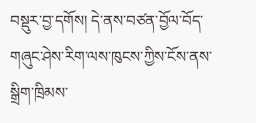བསྡུར་བྱ་དགོས། དེ་ནས་བཙན་བྱོལ་བོད་གཞུང་ཤེས་རིག་ལས་ཁུངས་ཀྱིས་ངོས་ནས་སྒྲིག་ཁྲིམས་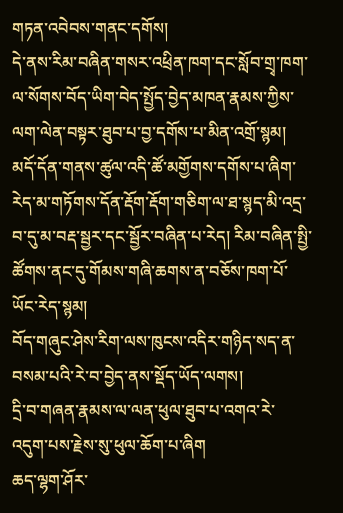གཏན་འབེབས་གནང་དགོས།
དེ་ནས་རིམ་བཞིན་གསར་འཕྲིན་ཁག་དང་སློབ་གྲྭ་ཁག་ལ་སོགས་བོད་ཡིག་བེད་སྤྱོད་བྱེད་མཁན་རྣམས་ཀྱིས་ལག་ལེན་བསྟར་ཐུབ་པ་བྱ་དགོས་པ་མིན་འགྲོ་སྙམ། མདོ་དོན་གནས་ཚུལ་འདི་ཚོ་མགྱོགས་དགོས་པ་ཞིག་རེད་མ་གཏོགས་དོན་རྡོག་རྡོག་གཅིག་ལ་ཐ་སྙད་མི་འདྲ་བ་དུ་མ་བརྡ་སྦྱར་དང་སྦྱོར་བཞིན་པ་རེད། རིམ་བཞིན་སྤྱི་ཚོགས་ནང་དུ་གོམས་གཞི་ཆགས་ན་བཅོས་ཁག་པོ་ཡོང་རེད་སྙམ།
བོད་གཞུང་ཤེས་རིག་ལས་ཁུངས་འདིར་གཉིད་སད་ན་བསམ་པའི་རེ་བ་བྱེད་ནས་སྡོད་ཡོད་ལགས།
དྲི་བ་གཞན་རྣམས་ལ་ལན་ཕུལ་ཐུབ་པ་འགའ་རེ་འདུག་པས་རྗེས་སུ་ཕུལ་ཆོག་པ་ཞིག
ཆད་ལྷག་ཤོར་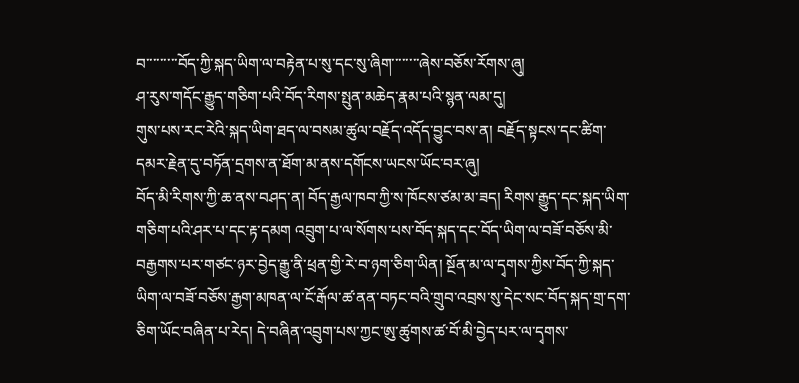བ་་་་་་་་་བོད་ཀྱི་སྐད་ཡིག་ལ་བརྟེན་པ་སུ་དང་སུ་ཞིག་་་་་་་་ཞེས་བཅོས་རོགས་ཞུ།
ཤ་རུས་གདོང་རྒྱུད་གཅིག་པའི་བོད་རིགས་སྤུན་མཆེད་རྣམ་པའི་སྙན་ལམ་དུ།
གུས་པས་རང་རེའི་སྐད་ཡིག་ཐད་ལ་བསམ་ཚུལ་བརྗོད་འདོད་བྱུང་བས་ན། བརྗོད་སྟངས་དང་ཚིག་དམར་རྗེན་དུ་བཏོན་དྲགས་ན་ཐོག་མ་ནས་དགོངས་ཡངས་ཡོང་བར་ཞུ།
བོད་མི་རིགས་ཀྱི་ཆ་ནས་བཤད་ན། བོད་རྒྱལ་ཁབ་ཀྱི་ས་ཁོངས་ཙམ་མ་ཟད། རིགས་རྒྱུད་དང་སྐད་ཡིག་གཅིག་པའི་ཤར་པ་དང་རྟ་དམག འབྲུག་པ་ལ་སོགས་པས་བོད་སྐད་དང་བོད་ཡིག་ལ་བཟོ་བཅོས་མི་བརྒྱགས་པར་གཙང་ཉར་བྱེད་རྒྱུ་ནི་ཕྲན་གྱི་རེ་བ་ཉག་ཅིག་ཡིན། སྔོན་མ་ལ་དྭགས་ཀྱིས་བོད་ཀྱི་སྐད་ཡིག་ལ་བཟོ་བཅོས་རྒྱག་མཁན་ལ་ངོ་རྒོལ་ཚ་ནན་བཏང་བའི་གྲུབ་འབྲས་སུ་དེང་སང་བོད་སྐད་གྲ་དག་ཅིག་ཡོང་བཞིན་པ་རེད། དེ་བཞིན་འབྲུག་པས་ཀྱང་ཨུ་ཚུགས་ཚ་བོ་མི་བྱེད་པར་ལ་དྭགས་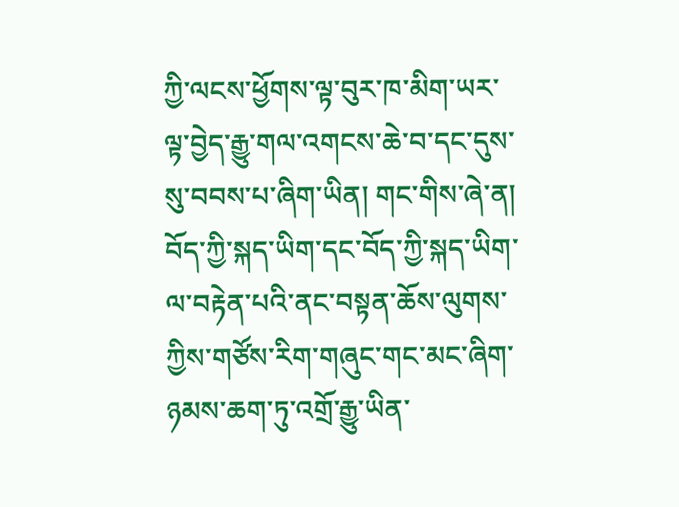ཀྱི་ལངས་ཕྱོགས་ལྟ་བུར་ཁ་མིག་ཡར་ལྟ་བྱེད་རྒྱུ་གལ་འགངས་ཆེ་བ་དང་དུས་སུ་བབས་པ་ཞིག་ཡིན། གང་གིས་ཞེ་ན། བོད་ཀྱི་སྐད་ཡིག་དང་བོད་ཀྱི་སྐད་ཡིག་ལ་བརྟེན་པའི་ནང་བསྟན་ཆོས་ལུགས་ཀྱིས་གཙོས་རིག་གཞུང་གང་མང་ཞིག་ཉམས་ཆག་ཏུ་འགྲོ་རྒྱུ་ཡིན་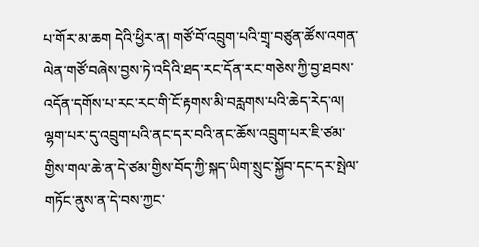པ་གོར་མ་ཆག དེའི་ཕྱིར་ན། གཙོ་བོ་འབྲུག་པའི་གྲྭ་བཙུན་ཚོས་འགན་ལེན་གཙོ་བཞེས་བྱས་ཏེ་འདིའི་ཐད་རང་དོན་རང་གཅེས་ཀྱི་བྱ་ཐབས་འདོན་དགོས་པ་རང་རང་གི་ངོ་རྟགས་མི་བརླགས་པའི་ཆེད་རེད་ལ། ལྷག་པར་དུ་འབྲུག་པའི་ནང་དར་བའི་ནང་ཆོས་འབྲུག་པར་ཇི་ཙམ་གྱིས་གལ་ཆེ་ན་དེ་ཙམ་གྱིས་བོད་ཀྱི་སྐད་ཡིག་སྲུང་སྐྱོབ་དང་དར་སྤེལ་གཏོང་ནུས་ན་དེ་བས་ཀྱང་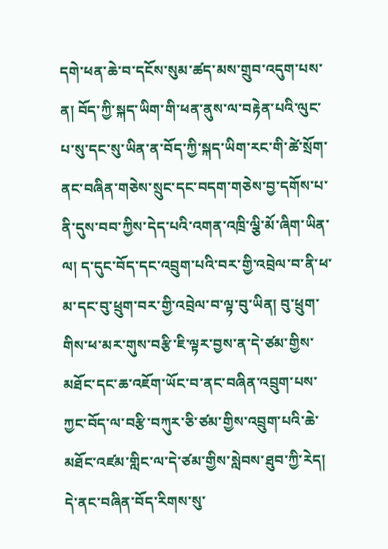དགེ་ཕན་ཆེ་བ་དངོས་སུམ་ཚད་མས་གྲུབ་འདུག་པས་ན། བོད་ཀྱི་སྐད་ཡིག་གི་ཕན་ནུས་ལ་བརྟེན་པའི་ལུང་པ་སུ་དང་སུ་ཡིན་ན་བོད་ཀྱི་སྐད་ཡིག་རང་གི་ཚེ་སྲོག་ནང་བཞིན་གཅེས་སྲུང་དང་བདག་གཅེས་བྱ་དགོས་པ་ནི་དུས་བབ་ཀྱིས་དེད་པའི་འགན་འཁྲི་ལྕི་མོ་ཞིག་ཡིན་ལ། ད་དུང་བོད་དང་འབྲུག་པའི་བར་གྱི་འབྲེལ་བ་ནི་ཕ་མ་དང་བུ་ཕྲུག་བར་གྱི་འབྲེལ་བ་ལྟ་བུ་ཡིན། བུ་ཕྲུག་གིས་ཕ་མར་གུས་བརྩི་ཇི་ལྟར་བྱས་ན་དེ་ཙམ་གྱིས་མཐོང་དང་ཆ་འཇོག་ཡོང་བ་ནང་བཞིན་འབྲུག་པས་ཀྱང་བོད་ལ་བརྩི་བཀུར་ཅི་ཙམ་གྱིས་འབྲུག་པའི་ཆེ་མཐོང་འཛམ་གླིང་ལ་དེ་ཙམ་གྱིས་སླེབས་ཐུབ་ཀྱི་རེད། དེ་ནང་བཞིན་བོད་རིགས་སུ་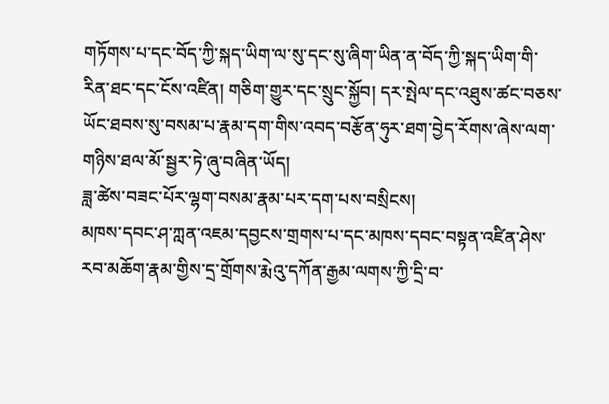གཏོགས་པ་དང་བོད་ཀྱི་སྐད་ཡིག་ལ་སུ་དང་སུ་ཞིག་ཡིན་ན་བོད་ཀྱི་སྐད་ཡིག་གི་རིན་ཐང་དང་ངོས་འཛིན། གཅིག་གྱུར་དང་སྲུང་སྐྱོབ། དར་སྤེལ་དང་འཐུས་ཚང་བཅས་ཡོང་ཐབས་སུ་བསམ་པ་རྣམ་དག་གིས་འབད་བརྩོན་ཧུར་ཐག་བྱེད་རོགས་ཞེས་ལག་གཉིས་ཐལ་མོ་སྦྱར་ཏེ་ཞུ་བཞིན་ཡོད།
ཟླ་ཚེས་བཟང་པོར་ལྷག་བསམ་རྣམ་པར་དག་པས་བསྲིངས།
མཁས་དབང་ཤ་ཀླན་འཇམ་དབྱངས་གྲགས་པ་དང་མཁས་དབང་བསྟན་འཛིན་ཤེས་རབ་མཆོག་རྣམ་གྱིས་དྲ་གྲོགས་རྨེའུ་དཀོན་རྒྱམ་ལགས་ཀྱི་དྲི་བ་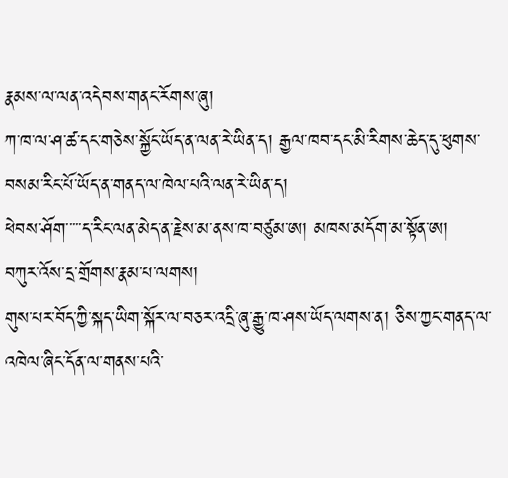རྣམས་ལ་ལན་འདེབས་གནང་རོགས་ཞུ།
ཀ་ཁ་ལ་ཤ་ཚ་དང་གཅེས་སྐྱོང་ཡོད་ན་ལན་རེ་ཡིན་ད། རྒྱལ་ཁབ་དང་མི་རིགས་ཆེད་དུ་ཕུགས་བསམ་རིང་པོ་ཡོད་ན་གནད་ལ་ཁེལ་པའི་ལན་རེ་ཡིན་ད།
ཕེབས་ཤོག་་་་་ད་རིང་ལན་མེད་ན་རྗེས་མ་ནས་ཁ་བཙུམ་ཨ། མཁས་མདོག་མ་སྟོན་ཨ།
བཀུར་འོས་དྲ་གྲོགས་རྣམ་པ་ལགས།
གུས་པར་བོད་ཀྱི་སྐད་ཡིག་སྐོར་ལ་བཅར་འདྲི་ཞུ་རྒྱུ་ཁ་ཤས་ཡོད་ལགས་ན། ཅིས་ཀྱང་གནད་ལ་འཁེལ་ཞིང་དོན་ལ་གནས་པའི་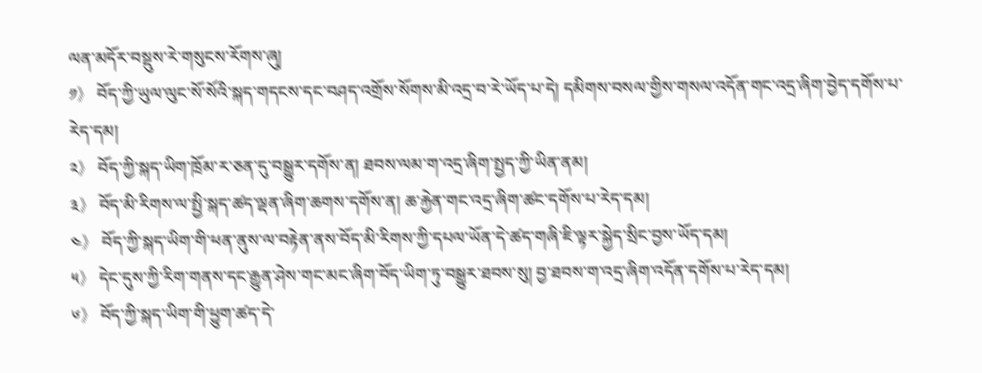ལན་མདོར་བསྡུས་རེ་གསུངས་རོགས་ཞུ།
༡》 བོད་ཀྱི་ཡུལ་ལུང་སོ་སོའི་སྐད་གདངས་དང་བཤད་འགྲོས་སོགས་མི་འདྲ་བ་རེ་ཡོད་པ་དེ། དམིགས་བསལ་གྱིས་གསལ་འདོན་གང་འདྲ་ཞིག་བྱེད་དགོས་པ་རེད་དམ།
༢》 བོད་ཀྱི་སྐད་ཡིག་ཁྲོམ་ར་ཅན་དུ་བསྒྱུར་དགོས་ན། ཐབས་ལམ་ག་འདྲ་ཞིག་སྤྱད་ཀྱི་ཡིན་ནམ།
༣》 བོད་མི་རིགས་ལ་སྤྱི་སྐད་ཚད་ལྡན་ཞིག་ཆགས་དགོས་ན། ཆ་རྐྱེན་གང་འདྲ་ཞིག་ཚང་དགོས་པ་རེད་དམ།
༤》 བོད་ཀྱི་སྐད་ཡིག་གི་ཕན་ནུས་ལ་བརྟེན་ནས་བོད་མི་རིགས་ཀྱི་དཔལ་ཡོན་དེ་ཚད་གཞི་ཇི་ལྟར་སྐྱེད་སྲིང་བྱས་ཡོད་དམ།
༥》 དེང་དུས་ཀྱི་རིག་གནས་དང་རྒྱུན་ཤེས་གང་མང་ཞིག་བོད་ཡིག་ཏུ་བསྒྱུར་ཐབས་སུ། བྱ་ཐབས་ག་འདྲ་ཞིག་འདོན་དགོས་པ་རེད་དམ།
༦》 བོད་ཀྱི་སྐད་ཡིག་གི་ཕྱུག་ཚད་དེ་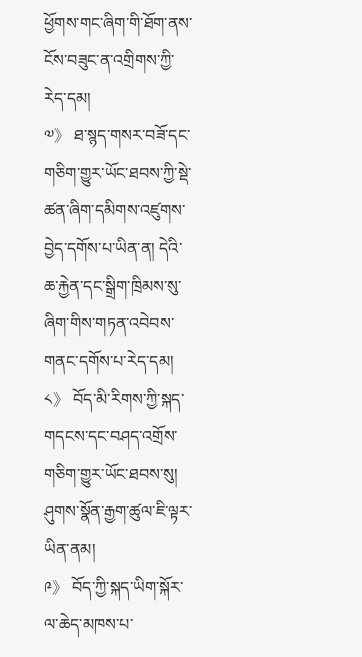ཕྱོགས་གང་ཞིག་གི་ཐོག་ནས་ངོས་བཟུང་ན་འགྲིགས་ཀྱི་རེད་དམ།
༧》 ཐ་སྙད་གསར་བཟོ་དང་གཅིག་གྱུར་ཡོང་ཐབས་ཀྱི་སྡེ་ཚན་ཞིག་དམིགས་འཛུགས་བྱེད་དགོས་པ་ཡིན་ན། དེའི་ཆ་རྐྱེན་དང་སྒྲིག་ཁྲིམས་སུ་ཞིག་གིས་གཏན་འབེབས་གནང་དགོས་པ་རེད་དམ།
༨》 བོད་མི་རིགས་ཀྱི་སྐད་གདངས་དང་བཤད་འགྲོས་གཅིག་གྱུར་ཡོང་ཐབས་སུ། ཤུགས་སྣོན་རྒྱག་ཚུལ་ཇི་ལྟར་ཡིན་ནམ།
༩》 བོད་ཀྱི་སྐད་ཡིག་སྐོར་ལ་ཆེད་མཁས་པ་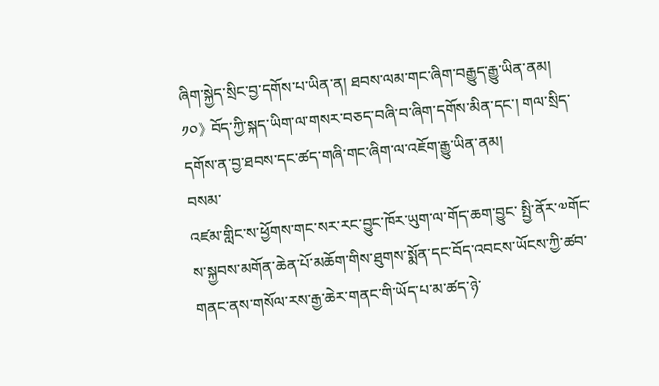ཞིག་སྐྱེད་སྲིང་བྱ་དགོས་པ་ཡིན་ན། ཐབས་ལམ་གང་ཞིག་བརྒྱུད་རྒྱུ་ཡིན་ནམ།
༡༠》 བོད་ཀྱི་སྐད་ཡིག་ལ་གསར་བཅད་བཞི་བ་ཞིག་དགོས་མིན་དང་། གལ་སྲིད་དགོས་ན་བྱ་ཐབས་དང་ཚད་གཞི་གང་ཞིག་ལ་འཇོག་རྒྱུ་ཡིན་ནམ།
བསམ་
འཇ༹མ་གླིང་ས་ཕྱོགས་གང་སར་རང་བྱུང་ཁོར་ཡུག་ལ་གོད་ཆག་བྱུང་ སྤྱི་ནོར་༧གོང་ས་སྐྱབས་མགོན་ཆེན་པོ་མཆོག་གིས་ཐུགས་སྨོན་དང་བོད་འབངས་ཡོངས་ཀྱི་ཆ༹བ་གནང་ནས་གསོལ་རས་རྒྱ་ཆེར་གནང་གི་ཡོད་པ་མ་ཆ༹ད་ཉེ་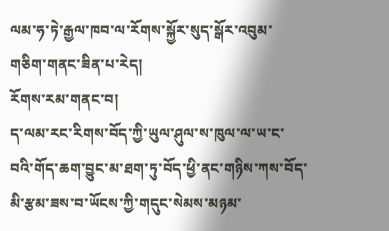ལམ་ཧ་ཏེ་རྒྱལ་ཁབ་ལ་རོགས་སྐྱོར་སུད་སྒོར་འབུམ་གཅིག་གནང་ཟིན་པ་རེད།
རོགས་རམ་གནང་བ།
ད་ལམ་རང་རིགས་བོད་ཀྱི་ཡུལ་ཤུལ་ས་ཁུལ་ལ་ཡ་ང་བའི་གོད་ཆག་བྱུང་མ་ཐག་ཏུ་བོད་ཕྱི་ནང་གཉིས་ཀས་བོད་མི་རྩམ་ཟས་བ་ཡོངས་ཀྱི་གདུང་སེམས་མཉམ་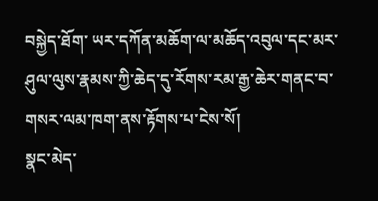བསྐྱེད་ཐོག་ ཡར་དཀོན་མཆོག་ལ་མཆོད་འབུལ་དང་མར་ཤུལ་ལུས་རྣམས་ཀྱི་ཆེད་དུ་རོགས་རམ་རྒྱ་ཆེར་གནང་བ་གསར་ལམ་ཁག་ནས་རྟོགས་པ་ངེས་སོ།
སྣང་མེད་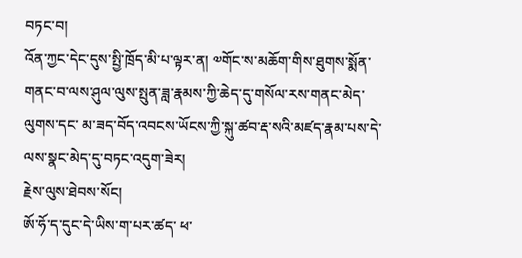བཏང་བ།
འོན་ཀྱང་དེང་དུས་སྤྱི་ཁྲོད་མི་པ་ལྟར་ན། ༧གོང་ས་མཆོག་གིས་ཐུགས་སྨོན་གནང་བ་ལས་ཤུལ་ལུས་སྤུན་ཟླ་རྣམས་ཀྱི་ཆེད་དུ་གསོལ་རས་གནང་མེད་ལུགས་དང་ མ་ཟད་བོད་འབངས་ཡོངས་ཀྱི་སྐུ་ཆ༹བ་རྡ་སའི་མཇ༹ད་རྣམ་པས་དེ་ལས་སྣང་མེད་དུ་བཏང་འདུག་ཟེར།
རྗེས་ལུས་ཐེབས་སོང།
ཨོ་ཧོ་ད་དུང་དེ་ཡིས་ག་པར་ཆ༹ད་ ཕ་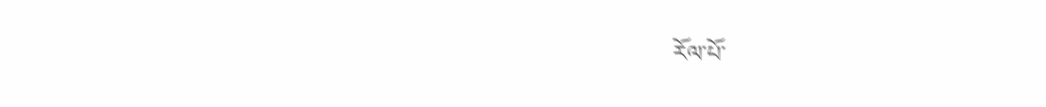རོལ་པོ་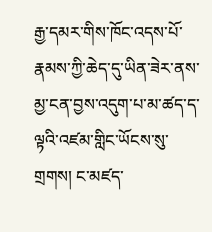རྒྱ་དམར་གིས་ཁོང་འདས་པོ་རྣམས་ཀྱི་ཆེད་དུ་ཡིན་ཟེར་ནས་མྱ་ངན་བྱས་འདུག་པ་མ་ཆ༹ད་ད་ལྟའི་འཇ༹མ་གླིང་ཡོངས་སུ་གྲགས། ང་མཇ༹ད་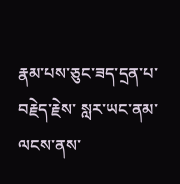རྣམ་པས་ཅུང་ཟད་དྲན་པ་བརྗེད་རྗེས་ སླར་ཡང་ནམ་ལངས་ནས་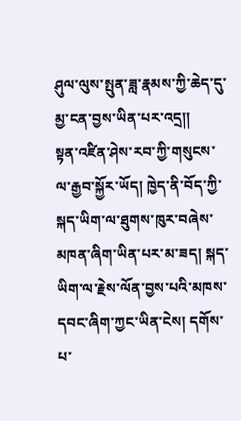ཤུལ་ལུས་སྤུན་ཟླ་རྣམས་ཀྱི་ཆེད་དུ་མྱ་ངན་བྱས་ཡིན་པར་འདྲ།།
སྟན་འཛིན་ཤེས་རབ་ཀྱི་གསུངས་ལ་རྒྱབ་སྐྱོར་ཡོད། ཁྱེད་ནི་བོད་ཀྱི་སྐད་ཡིག་ལ་ཐུགས་ཁུར་བཞེས་མཁན་ཞིག་ཡིན་པར་མ་ཟད། སྐད་ཡིག་ལ་རྗེས་ལོན་བྱས་པའི་མཁས་དབང་ཞིག་ཀྱང་ཡིན་ངེས། དགོས་པ་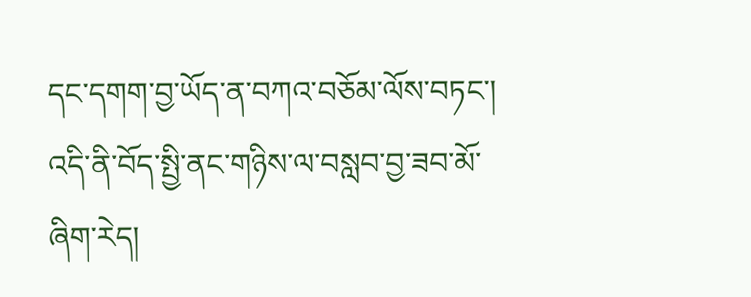དང་དགག་བྱ་ཡོད་ན་བཀའ་བཅོམ་ལོས་བཏང་།
འདི་ནི་བོད་སྤྱི་ནང་གཉིས་ལ་བསླབ་བྱ་ཟབ་མོ་ཞིག་རེད།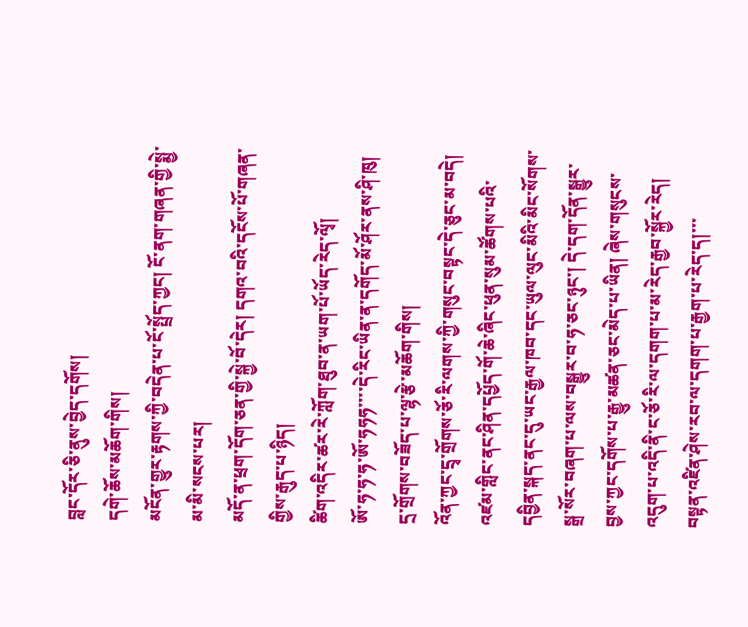བླང་དོར་ཅི་ནུས་བྱེད་དགོས།
དགེ་ཆོས་མཆོག་གིས།
མངོན་གྱུར་རྟགས་ཀྱི་བདེན་པ་ངོ་སྤྲོད་ཀྱང། ངོ་ནག་གཞན་གྱི་སྨྱེ་མ་མི་སངས་པར།
མདོ་ན་ཕྲག་དོག་ཅན་གྱི་སྐྱེ་བོ་དེར། དགའ་བའི་དངོས་པོ་གཞན་གྱིས་རྒུད་པ་ཉིད།
ཚིག་འདིར་ཚར་རེ་ཀློག་ཐུབ་ན་ཡག་པོ་ཡོད་རེད་ལྭོ།
ཨོ་ཧ་ཧ་ཧ་ཨོ་ཧཧཧ་་་་དེ་རིང་ཡིན་ན་དགོད་མོ་ཤོར་ནས་ཤི་ཁུ།
དྲ་གྲོགས་བཟོད་པ་ལྷ་རྩེ་མཆོག་གིས།
འོན་ཀྱང་དྲྭ་གྲོགས་ཅོ་རི་ལགས་ཀྱི་གསུང་བསྟང་དེ་ཅུང་མ་བདེ། འཛམ་གླིང་ནང་ཤིན་དཔྱོད་གོ་ཆེ་ཞིང་ཕུན་སུམ་ཚོགས་པའི་དབྱིན་སྐད་ནང་དུ་ཡང་རྒྱལ་ཁབ་དང་ཡུལ་ལུང་མིའི་མིང་སོགས་སྒྲ་སོར་བཞག་པ་ལས་བསྒྱུར་བ་ཧ་ཅང་ཉུང་། དེ་དག་དོན་སྒྱུར་བྱས་ཀྱང་དགོས་པ་རྒྱུ་མཚན་ཅང་མེད་པ་ཡིན། ཞེས་གསུངས་འདུག་པ་འདི་ནི་ང་ཅོ་རི་ལ་དགག་པ་མ་རེད་རྒྱབ་སྐྱོར་རེད། བསྟན་འཛིན་ཤེས་རབ་ལ་དགག་པ་རྒྱག་པ་རེད་ད།་་་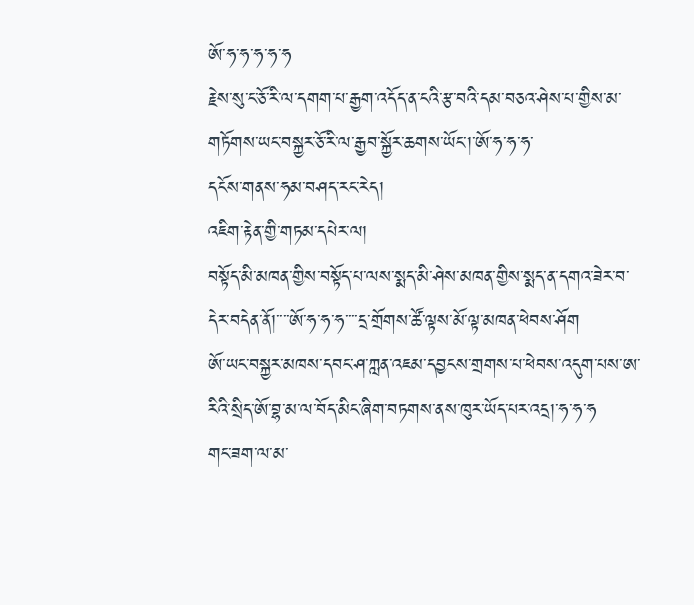ཨོ་ཧ་ཧ་ཧ་ཧ་ཧ
རྗེས་སུ་ང་ཅོ་རི་ལ་དགག་པ་རྒྱག་འདོད་ན་ངའི་རྩ་བའི་དམ་བཅའ་ཤེས་པ་གྱིས་མ་གཏོགས་ཡང་བསྐྱར་ཅོ་རི་ལ་རྒྱབ་སྐྱོར་ཆགས་ཡོང་།་ཨོ་ཧ་ཧ་ཧ་
དངོས་གནས་ཧམ་བཤད་རང་རེད།
འཇིག་རྟེན་གྱི་གཏམ་དཔེར་ལ།
བསྟོད་མི་མཁན་གྱིས་བསྟོད་པ་ལས་སྨད་མི་ཤེས་མཁན་གྱིས་སྨད་ན་དགའ་ཟེར་བ་དེར་བདེན་ནོ།་་་་ཨོ་ཧ་ཧ་ཧ་་་་དྲ་གྲོགས་ཚོ་ལྟས་མོ་ལྟ་མཁན་ཕེབས་ཤོག
ཨོ་ཡང་བསྐྱར་མཁས་དབང་ཤ་ཀླན་འཇམ་དབྱངས་གྲགས་པ་ཕེབས་འདུག་པས་ཨ་རིའི་སྲིད་ཨོ་བྷ་མ་ལ་བོད་མིང་ཞིག་བཏགས་ནས་ཁུར་ཡོད་པར་འདྲ།་ཧ་ཧ་ཧ
གང་ཟག་ལ་མ་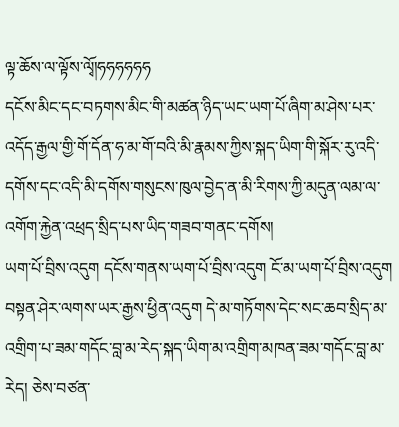ལྟ་ཆོས་ལ་ལྟོས་ལྭོ།ཧཧཧཧཧཧ
དངོས་མིང་དང་བཏགས་མིང་གི་མཚན་ཉིད་ཡང་ཡག་པོ་ཞིག་མ་ཤེས་པར་འདོད་རྒྱལ་གྱི་གོ་དོན་ཧ་མ་གོ་བའི་མི་རྣམས་ཀྱིས་སྐད་ཡིག་གི་སྐོར་རུ་འདི་དགོས་དང་འདི་མི་དགོས་གསུངས་ཁུལ་བྱེད་ན་མི་རིགས་ཀྱི་མདུན་ལམ་ལ་འགོག་རྐྱེན་འཕྲད་སྲིད་པས་ཡིད་གཟབ་གནང་དགོས།
ཡག་པོ་བྲིས་འདུག དངོས་གནས་ཡག་པོ་བྲིས་འདུག ངོ་མ་ཡག་པོ་བྲིས་འདུག
བསྟན་ཤེར་ལགས་ཡར་རྒྱས་ཕྱིན་འདུག དེ་མ་གཏོགས་དེང་སང་ཆབ་སྲིད་མ་འགྲིག་པ་ཟམ་གདོང་བླ་མ་རེད་སྐད་ཡིག་མ་འགྲིག་མཁན་ཟམ་གདོང་བླ་མ་རེད། ཅེས་བཙན་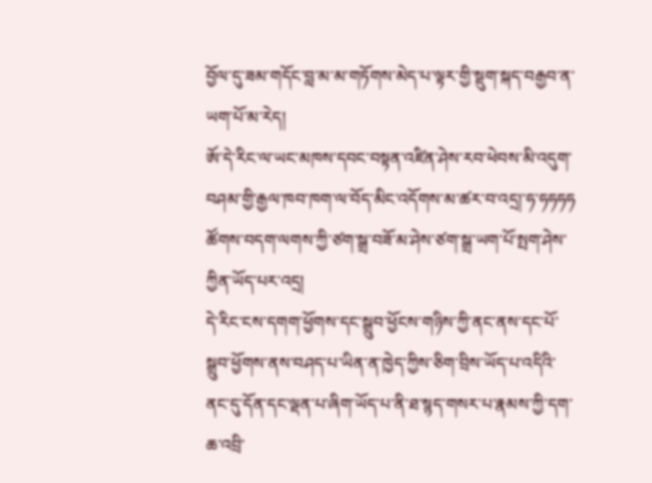བྱོལ་དུ་ཟམ་གདོང་བླ་མ་མ་གཏོགས་མེད་པ་ལྟར་གྱི་སྡུག་སྐད་བརྒྱབ་ན་ཡག་པོ་མ་རེད།
ཨོ་དེ་རིང་ལ་ཡང་མཁས་དབང་བསྟན་འཛིན་ཤེས་རབ་ཕེབས་མི་འདུག་བཤམ་གྱི་རྒྱལ་ཁབ་ཁག་ལ་བོད་མིང་འདོགས་མ་ཚར་བ་འདྲ།་ཧ་ཧཧཧཧ
ཚོགས་བདག་ལགས་ཀྱི་ཙག་སྒྲ་བཟོ་མ་ཤེས་ཙག་སྒྲ་ཡག་པོ་སྤག་ཤེས་ཀྱིན་ཡོད་པར་འདྲ།
དེ་རིང་ངས་དགག་ཕྱོགས་དང་སྒྲུབ་ཕྱོངས་གཉིས་ཀྱི་ནང་ནས་དང་པོ་སྒྲུབ་ཕྱོགས་ནས་བཤད་པ་ཡིན་ན་ཁྱེད་ཀྱིས་ཅིག་བྲིས་ཡོད་པ་འདིའི་ནང་དུ་དོན་དང་ལྡན་པ་ཞིག་ཡོད་པ་ནི་ཐ་སྙད་གསར་པ་རྣམས་ཀྱི་དག་ཆ་འབྲི་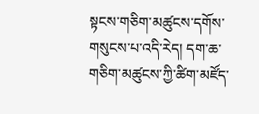སྟངས་གཅིག་མཚུངས་དགོས་གསུངས་པ་འདི་རེད། དག་ཆ་གཅིག་མཚུངས་ཀྱི་ཚིག་མཛོད་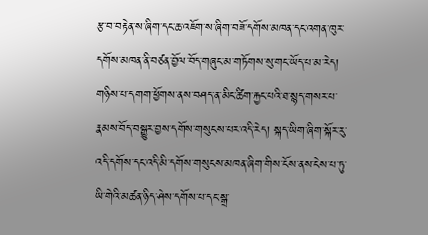རྩ་བ་བརྟེན་ས་ཞིག་དང་ཆ་འཇོག་ས་ཞིག་བཟོ་དགོས་མཁན་དང་འགན་ཁུར་དགོས་མཁན་ནི་བཙན་བྱོལ་བོད་གཞུང་མ་གཏོགས་སུ་གང་ཡོད་པ་མ་རེད།
གཉིས་པ་དགག་ཕྱོགས་ནས་བཤད་ན་མིང་ཚིག་རྐྱང་པའི་ཐ་སྙད་གསར་པ་རྣམས་བོད་བསྒྱུར་བྱས་དགོས་གསུངས་པར་འདི་རེད། སྐད་ཡིག་ཞིག་སྐོར་རུ་འདི་དགོས་དང་འདི་མི་དགོས་གསུངས་མཁན་ཞིག་གིས་ངོས་ནས་ངེས་པ་ཏུ་ཡི་གེའི་མཚན་ཉིད་ཤེས་དགོས་པ་དང་སྒྲ་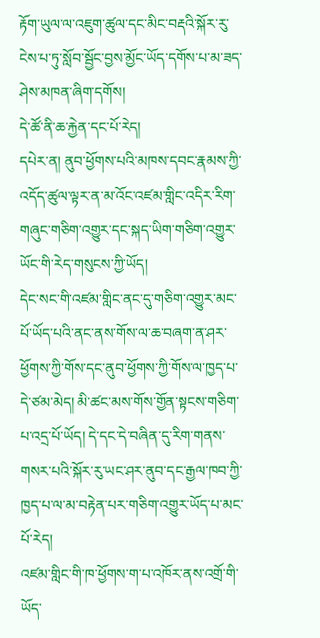རྟོག་ཡུལ་ལ་འཇུག་ཚུལ་དང་མིང་བརྡའི་སྐོར་རུ་ངེས་པ་ཏུ་སློབ་སྦྱོང་བྱས་མྱོང་ཡོད་དགོས་པ་མ་ཟད་ཤེས་མཁན་ཞིག་དགོས།
དེ་ཚོ་ནི་ཆ་རྐྱེན་དང་པོ་རེད།
དཔེར་ན། ནུབ་ཕྱོགས་པའི་མཁས་དབང་རྣམས་ཀྱི་འདོད་ཚུལ་ལྟར་ན་མ་འོང་འཛམ་གླིང་འདིར་རིག་གཞུང་གཅིག་འགྱུར་དང་སྐད་ཡིག་གཅིག་འགྱུར་ཡོང་གི་རེད་གསུངས་ཀྱི་ཡོད།
དེང་སང་གི་འཛམ་གླིང་ནང་དུ་གཅིག་འགྱུར་མང་པོ་ཡོད་པའི་ནང་ནས་གོས་ལ་ཆ་བཞག་ན་ཤར་ཕྱོགས་ཀྱི་གོས་དང་ནུབ་ཕྱོགས་ཀྱི་གོས་ལ་ཁྱད་པ་དེ་ཙམ་མེད། མི་ཚང་མས་གོས་གྱོན་སྟངས་གཅིག་པ་འདྲ་པོ་ཡོད། དེ་དང་དེ་བཞིན་དུ་རིག་གནས་གསར་པའི་སྐོར་རུ་ཡང་ཤར་ནུབ་དང་རྒྱལ་ཁབ་ཀྱི་ཁྱད་པ་ལ་མ་བརྟེན་པར་གཅིག་འགྱུར་ཡོད་པ་མང་པོ་རེད།
འཛམ་གླིང་གི་ཁ་ཕྱོགས་ག་པ་འཁོར་ནས་འགྲོ་གི་ཡོད་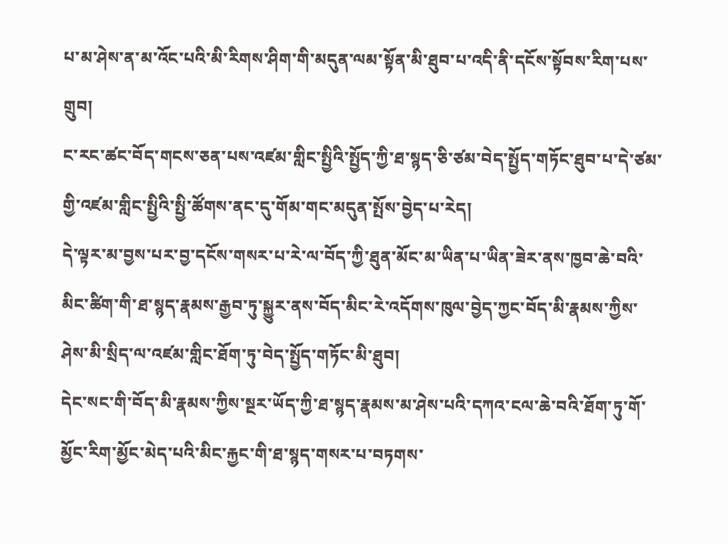པ་མ་ཤེས་ན་མ་འོང་པའི་མི་རིགས་ཤིག་གི་མདུན་ལམ་སྟོན་མི་ཐུབ་པ་འདི་ནི་དངོས་སྟོབས་རིག་པས་གྲུབ།
ང་རང་ཚང་བོད་གངས་ཅན་པས་འཛམ་གླིང་སྤྱིའི་སྤྱོད་ཀྱི་ཐ་སྙད་ཅི་ཙམ་བེད་སྤྱོད་གཏོང་ཐུབ་པ་དེ་ཙམ་གྱི་འཛམ་གླིང་སྤྱིའི་སྤྱི་ཚོགས་ནང་དུ་གོམ་གང་མདུན་སྤོས་བྱེད་པ་རེད།
དེ་ལྟར་མ་བྱས་པར་བྱ་དངོས་གསར་པ་རེ་ལ་བོད་ཀྱི་ཐུན་མོང་མ་ཡིན་པ་ཡིན་ཟེར་ནས་ཁྱབ་ཆེ་བའི་མིང་ཚིག་གི་ཐ་སྙད་རྣམས་རྒྱབ་ཏུ་སྐྱུར་ནས་བོད་མིང་རེ་འདོགས་ཁུལ་བྱེད་ཀྱང་བོད་མི་རྣམས་ཀྱིས་ཤེས་མི་སྲིད་ལ་འཛམ་གླིང་ཐོག་ཏུ་བེད་སྤྱོད་གཏོང་མི་ཐུབ།
དེང་སང་གི་བོད་མི་རྣམས་ཀྱིས་སྔར་ཡོད་ཀྱི་ཐ་སྙད་རྣམས་མ་ཤེས་པའི་དཀའ་ངལ་ཆེ་བའི་ཐོག་ཏུ་གོ་མྱོང་རིག་མྱོང་མེད་པའི་མིང་རྐྱང་གི་ཐ་སྙད་གསར་པ་བཏགས་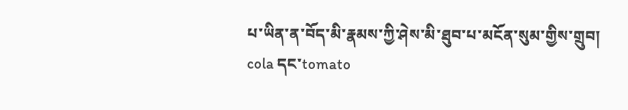པ་ཡིན་ན་བོད་མི་རྣམས་ཀྱི་ཤེས་མི་ཐུབ་པ་མངོན་སུམ་གྱིས་གྲུབ།
cola དང་tomato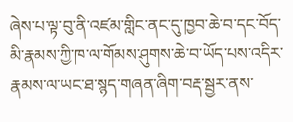ཞེས་པ་ལྟ་བུ་ནི་འཛམ་གླིང་ནང་དུ་ཁྱབ་ཆེ་བ་དང་བོད་མི་རྣམས་ཀྱི་ཁ་ལ་གོམས་ཤུགས་ཆེ་བ་ཡོད་པས་འདིར་རྣམས་ལ་ཡང་ཐ་སྙད་གཞན་ཞིག་བརྡ་སྦྱར་ནས་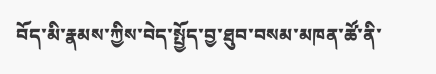བོད་མི་རྣམས་ཀྱིས་བེད་སྤྱོད་བྱ་ཐུབ་བསམ་མཁན་ཚོ་ནི་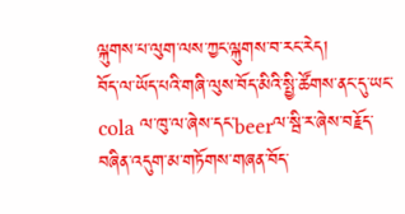ལྐུགས་པ་ལུག་ལས་ཀྱང་ལྐུགས་བ་རང་རེད།
བོད་ལ་ཡོད་པའི་གཞི་ལུས་བོད་མིའི་སྤྱི་ཚོགས་ནང་དུ་ཡང་cola ལ་ཁུ་ལ་ཞེས་དང་beerལ་སྦི་ར་ཞེས་བརྗོད་བཞིན་འདུག་མ་གཏོགས་གཞན་བོད་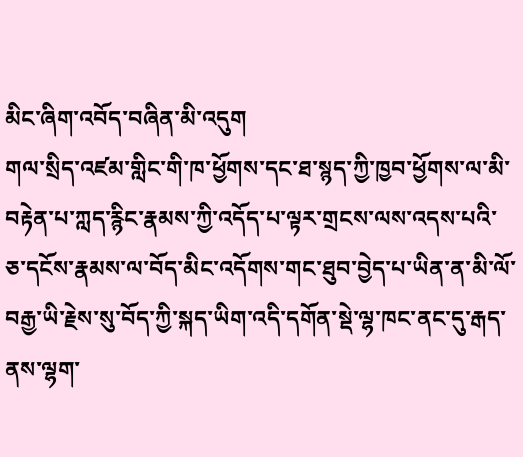མིང་ཞིག་འབོད་བཞིན་མི་འདུག
གལ་སྲིད་འཛམ་གླིང་གི་ཁ་ཕྱོགས་དང་ཐ་སྙད་ཀྱི་ཁྱབ་ཕྱོགས་ལ་མི་བརྟེན་པ་ཀླད་རྙིང་རྣམས་ཀྱི་འདོད་པ་ལྟར་གྲངས་ལས་འདས་པའི་ཅ་དངོས་རྣམས་ལ་བོད་མིང་འདོགས་གང་ཐུབ་བྱེད་པ་ཡིན་ན་མི་ལོ་བརྒྱ་ཡི་རྗེས་སུ་བོད་ཀྱི་སྐད་ཡིག་འདི་དགོན་སྡེ་ལྷ་ཁང་ནང་དུ་རྒད་ནས་ལྷག་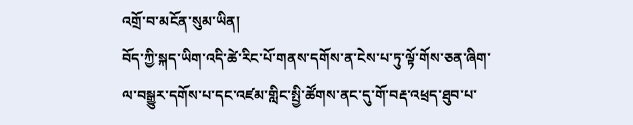འགྲོ་བ་མངོན་སུམ་ཡིན།
བོད་ཀྱི་སྐད་ཡིག་འདི་ཚེ་རིང་པོ་གནས་དགོས་ན་ངེས་པ་ཏུ་ལྟོ་གོས་ཅན་ཞིག་ལ་བསྒྱུར་དགོས་པ་དང་འཛམ་གླིང་སྤྱི་ཚོགས་ནང་དུ་གོ་བརྡ་འཕྲད་ཐུབ་པ་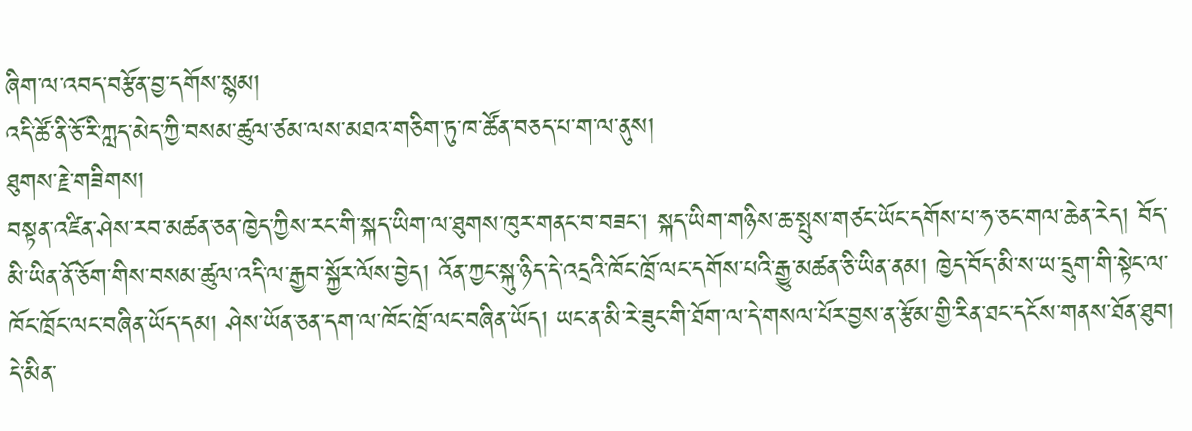ཞིག་ལ་འབད་བརྩོན་བྱ་དགོས་སྙམ།
འདི་ཚོ་ནི་ཅོ་རི་ཀླད་མེད་ཀྱི་བསམ་ཚུལ་ཙམ་ལས་མཐའ་གཅིག་ཏུ་ཁ་ཚོན་བཅད་པ་ག་ལ་ནུས།
ཐུགས་རྗེ་གཟིགས།
བསྟན་འཛིན་ཤེས་རབ་མཚན་ཅན་ཁྱེད་ཀྱིས་རང་གི་སྐད་ཡིག་ལ་ཐུགས་ཁུར་གནང་བ་བཟང་། སྐད་ཡིག་གཉིས་ཆ་སྤུས་གཙང་ཡོང་དགོས་པ་ཧ་ཅང་གལ་ཆེན་རེད། བོད་མི་ཡིན་ནོ་ཅོག་གིས་བསམ་ཚུལ་འདི་ལ་རྒྱབ་སྐྱོར་ལོས་བྱེད། འོན་ཀྱང་སྐུ་ཉིད་དེ་འདྲའི་ཁོང་ཁྲོ་ལང་དགོས་པའི་རྒྱུ་མཚན་ཅི་ཡིན་ནམ། ཁྱེད་བོད་མི་ས་ཡ་དྲུག་གི་སྟེང་ལ་ཁོང་ཁྲོང་ལང་བཞིན་ཡོད་དམ། ཤེས་ཡོན་ཅན་དག་ལ་ཁོང་ཁྲོ་ལང་བཞིན་ཡོད། ཡང་ན་མི་རེ་ཟུང་གི་ཐོག་ལ་དེ་གསལ་པོར་བྱས་ན་རྩོམ་གྱི་རིན་ཐང་དངོས་གནས་ཐོན་ཐུབ། དེ་མིན་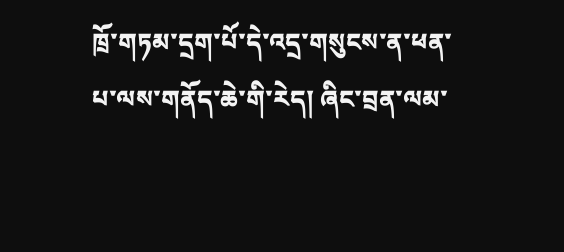ཁྲོ་གཏམ་དྲག་པོ་དེ་འདྲ་གསུངས་ན་ཕན་པ་ལས་གནོད་ཆེ་གི་རེད། ཞིང་བྲན་ལམ་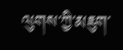ལུགས་ཀྱི་མཇུག་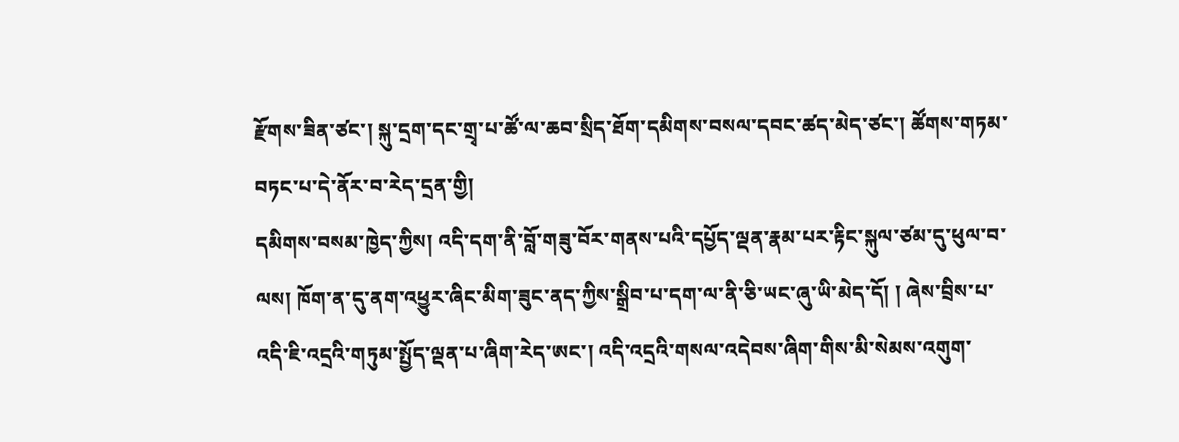རྫོགས་ཟིན་ཙང་། སྐུ་དྲག་དང་གྲྭ་པ་ཚོ་ལ་ཆབ་སྲིད་ཐོག་དམིགས་བསལ་དབང་ཚད་མེད་ཙང་། ཚོགས་གཏམ་བཏང་པ་དེ་ནོར་བ་རེད་དྲན་གྱི།
དམིགས་བསམ་ཁྱེད་ཀྱིས། འདི་དག་ནི་བློ་གཟུ་བོར་གནས་པའི་དཔྱོད་ལྡན་རྣམ་པར་རྟིང་སྐུལ་ཙམ་དུ་ཕུལ་བ་ལས། ཁོག་ན་དུ་ནག་འཕྱུར་ཞིང་མིག་ཟུང་ནད་ཀྱིས་སྒྲིབ་པ་དག་ལ་ནི་ཅི་ཡང་ཞུ་ཡི་མེད་དོ། ། ཞེས་བྲིས་པ་འདི་ཇི་འདྲའི་གཏུམ་སྤྱོད་ལྡན་པ་ཞིག་རེད་ཨང་། འདི་འདྲའི་གསལ་འདེབས་ཞིག་གིས་མི་སེམས་འགུག་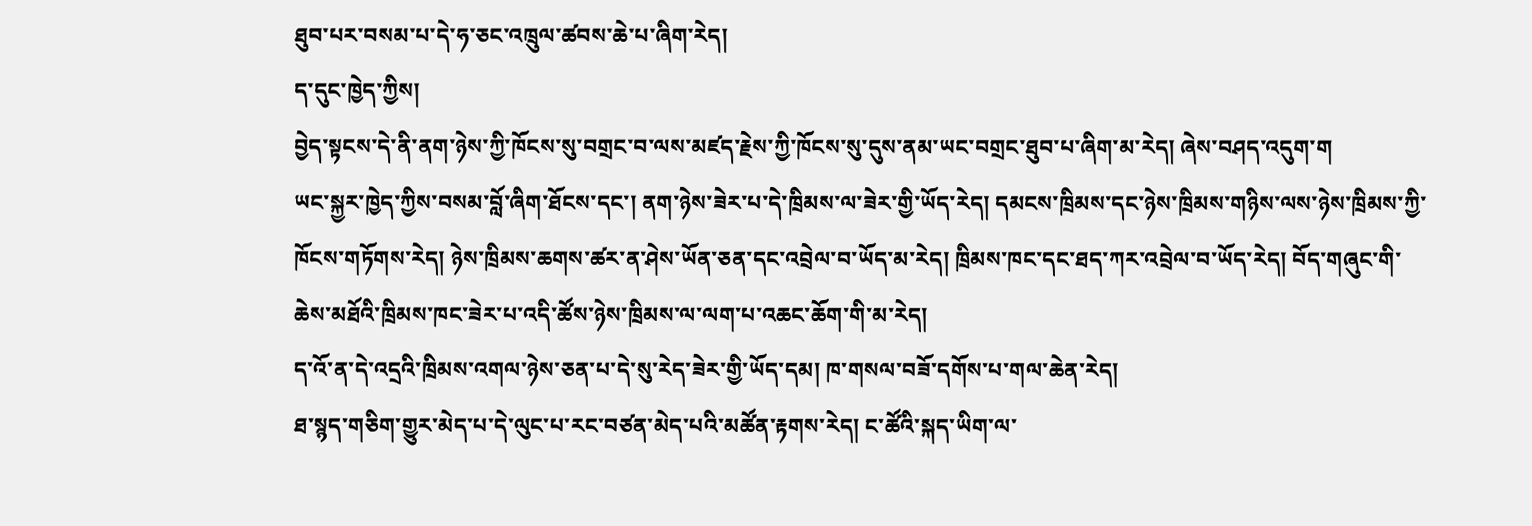ཐུབ་པར་བསམ་པ་དེ་ཧ་ཅང་འཁྲུལ་ཚབས་ཆེ་པ་ཞིག་རེད།
ད་དུང་ཁྱེད་ཀྱིས།
བྱེད་སྟངས་དེ་ནི་ནག་ཉེས་ཀྱི་ཁོངས་སུ་བགྲང་བ་ལས་མཛད་རྗེས་ཀྱི་ཁོངས་སུ་དུས་ནམ་ཡང་བགྲང་ཐུབ་པ་ཞིག་མ་རེད། ཞེས་བཤད་འདུག་ག
ཡང་སྐྱར་ཁྱེད་ཀྱིས་བསམ་བློ་ཞིག་ཐོངས་དང་། ནག་ཉེས་ཟེར་པ་དེ་ཁྲིམས་ལ་ཟེར་གྱི་ཡོད་རེད། དམངས་ཁྲིམས་དང་ཉེས་ཁྲིམས་གཉིས་ལས་ཉེས་ཁྲིམས་ཀྱི་ཁོངས་གཏོགས་རེད། ཉེས་ཁྲིམས་ཆགས་ཚར་ན་ཤེས་ཡོན་ཅན་དང་འབྲེལ་བ་ཡོད་མ་རེད། ཁྲིམས་ཁང་དང་ཐད་ཀར་འབྲེལ་བ་ཡོད་རེད། བོད་གཞུང་གི་ཆེས་མཐོའི་ཁྲིམས་ཁང་ཟེར་པ་འདི་ཚོས་ཉེས་ཁྲིམས་ལ་ལག་པ་འཆང་ཆོག་གི་མ་རེད།
ད་འོ་ན་དེ་འདྲའི་ཁྲིམས་འགལ་ཉེས་ཅན་པ་དེ་སུ་རེད་ཟེར་གྱི་ཡོད་དམ། ཁ་གསལ་བཟོ་དགོས་པ་གལ་ཆེན་རེད།
ཐ་སྙད་གཅིག་གྱུར་མེད་པ་དེ་ལུང་པ་རང་བཙན་མེད་པའི་མཚོན་རྟགས་རེད། ང་ཚོའི་སྐད་ཡིག་ལ་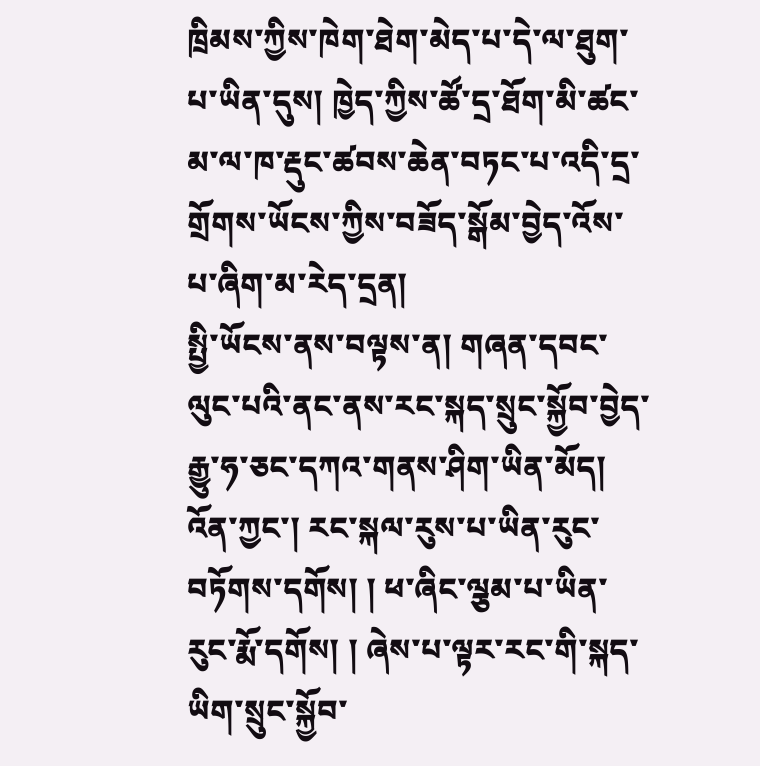ཁྲིམས་ཀྱིས་ཁེག་ཐེག་མེད་པ་དེ་ལ་ཐུག་པ་ཡིན་དུས། ཁྱེད་ཀྱིས་ཚོ་དྲ་ཐོག་མི་ཚང་མ་ལ་ཁ་རྡུང་ཚབས་ཆེན་བཏང་པ་འདི་དྲ་གྲོགས་ཡོངས་ཀྱིས་བཟོད་སྒོམ་བྱེད་འོས་པ་ཞིག་མ་རེད་དྲན།
སྤྱི་ཡོངས་ནས་བལྟས་ན། གཞན་དབང་ལུང་པའི་ནང་ནས་རང་སྐད་སྲུང་སྐྱོབ་བྱེད་རྒྱུ་ཧ་ཅང་དཀའ་གནས་ཤིག་ཡིན་མོད། འོན་ཀྱང་། རང་སྐལ་རུས་པ་ཡིན་རུང་བཏོགས་དགོས། ། ཕ་ཞིང་ལྕམ་པ་ཡིན་རུང་རྨོ་དགོས། ། ཞེས་པ་ལྟར་རང་གི་སྐད་ཡིག་སྲུང་སྐྱོབ་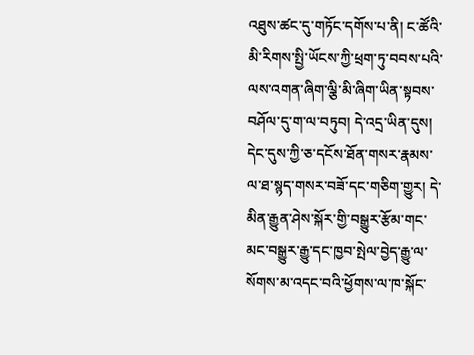འཐུས་ཚང་དུ་གཏོང་དགོས་པ་ནི། ང་ཚོའི་མི་རིགས་སྤྱི་ཡོངས་ཀྱི་ཕྲག་ཏུ་བབས་པའི་ལས་འགན་ཞིག་ལྕི་མི་ཞིག་ཡིན་སྟབས་བཤོལ་དུ་ག་ལ་བཏུབ། དེ་འདྲ་ཡིན་དུས། དེང་དུས་ཀྱི་ཅ་དངོས་ཐོན་གསར་རྣམས་ལ་ཐ་སྙད་གསར་བཟོ་དང་གཅིག་གྱུར། དེ་མིན་རྒྱུན་ཤེས་སྐོར་གྱི་བསྒྱུར་རྩོམ་གང་མང་བསྒྱུར་རྒྱུ་དང་ཁྱབ་སྤེལ་བྱེད་རྒྱུ་ལ་སོགས་མ་འདང་བའི་ཕྱོགས་ལ་ཁ་སྐོང་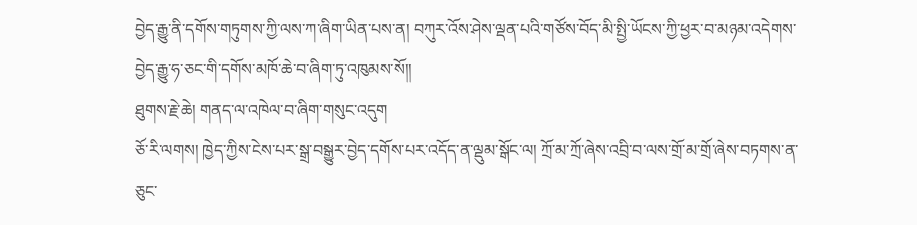བྱེད་རྒྱུ་ནི་དགོས་གཏུགས་ཀྱི་ལས་ཀ་ཞིག་ཡིན་པས་ན། བཀུར་འོས་ཤེས་ལྡན་པའི་གཙོས་བོད་མི་སྤྱི་ཡོངས་ཀྱི་ཕྱར་བ་མཉམ་འདེགས་བྱེད་རྒྱུ་ཧ་ཅང་གི་དགོས་མཁོ་ཆེ་བ་ཞིག་ཏུ་འཁུམས་སོ།།
ཐུགས་རྗེ་ཆེ། གནད་ལ་འཁེལ་བ་ཞིག་གསུང་འདུག
ཅོ་རི་ལགས། ཁྱེད་ཀྱིས་ངེས་པར་སྒྲ་བསྒྱུར་བྱེད་དགོས་པར་འདོད་ན་ལྡུམ་སྒོང་ལ། ཀྲོ་མ་ཀྲོ་ཞེས་འབྲི་བ་ལས་གྲོ་མ་གྲོ་ཞེས་བཏགས་ན་ཅུང་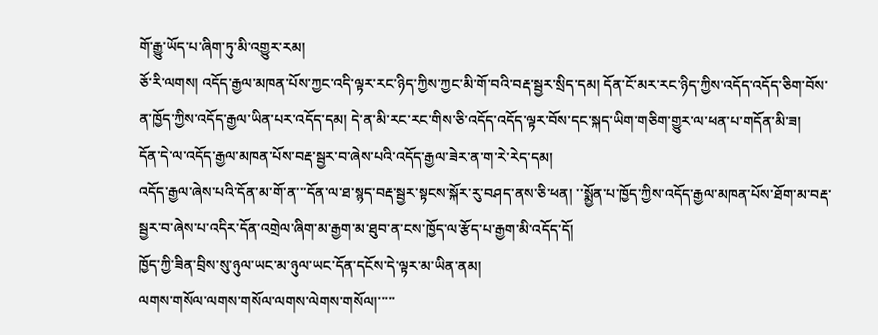གོ་རྒྱུ་ཡོད་པ་ཞིག་ཏུ་མི་འགྱུར་རམ།
ཅོ་རི་ལགས། འདོད་རྒྱལ་མཁན་པོས་ཀྱང་འདི་ལྟར་རང་ཉིད་ཀྱིས་ཀྱང་མི་གོ་བའི་བརྡ་སྦྱར་སྲིད་དམ། དོན་ངོ་མར་རང་ཉིད་ཀྱིས་འདོད་འདོད་ཅིག་བོས་ན་ཁྱོད་ཀྱིས་འདོད་རྒྱལ་ཡིན་པར་འདོད་དམ། དེ་ན་མི་རང་རང་གིས་ཅི་འདོད་འདོད་ལྟར་བོས་དང་སྐད་ཡིག་གཅིག་གྱུར་ལ་ཕན་པ་གདོན་མི་ཟ།
དོན་དེ་ལ་འདོད་རྒྱལ་མཁན་པོས་བརྡ་སྦྱར་བ་ཞེས་པའི་འདོད་རྒྱལ་ཟེར་ན་ག་རེ་རེད་དམ།
འདོད་རྒྱལ་ཞེས་པའི་དོན་མ་གོ་ན་་་དོན་ལ་ཐ་སྙད་བརྡ་སྦྱར་སྟངས་སྐོར་རུ་བཤད་ནས་ཅི་ཕན། ་་སྨྱོན་པ་ཁྱོད་ཀྱིས་འདོད་རྒྱལ་མཁན་པོས་ཐོག་མ་བརྡ་སྦྱར་བ་ཞེས་པ་འདིར་དོན་འགྲེལ་ཞིག་མ་རྒྱག་མ་ཐུབ་ན་ངས་ཁྱོད་ལ་རྩོད་པ་རྒྱག་མི་འདོད་དོ།
ཁྱོད་ཀྱི་ཟིན་བྲིས་སུ་ཉུལ་ཡང་མ་ཉུལ་ཡང་དོན་དངོས་དེ་ལྟར་མ་ཡིན་ནམ།
ལགས་གསོལ་ལགས་གསོལ་ལགས་ལེགས་གསོལ།་་་་་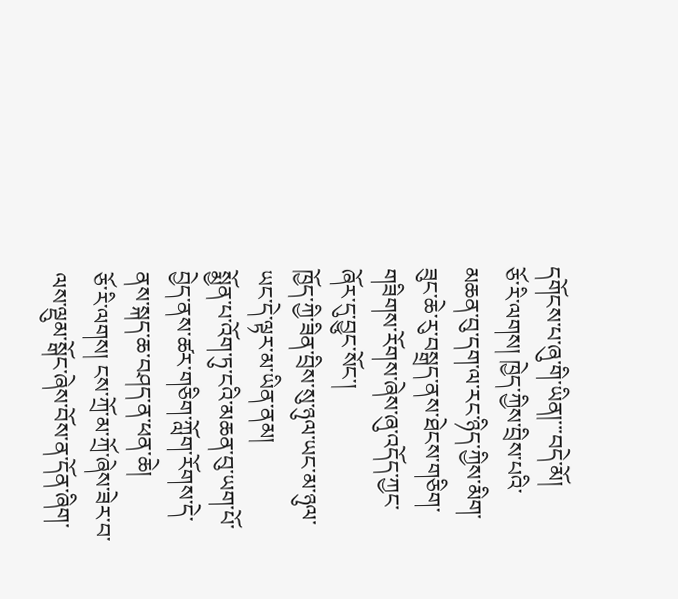དགོངས་པ་ཞུ་གི་ཡིན།་་་བདེ་མོ།
ཅོ་རི་ལགས། ཁྱེད་ཀྱིས་བྲིས་པའི་མཆན་བུ་དག་ལ་རང་ཉིད་ཀྱིས་མིག་ཟུང་ཆེ་རུ་བསྒྲད་ནས་ཐེངས་གཅིག་གཟིགས་རོགས་ཞེས་ཞུ་འདོད་ཀྱང་ཞོར་དུ་བྱུང་སོང་།
ཁྱོད་ཀྱི་ཟིན་བྲིས་སུ་ཉུལ་ཡང་མ་ཉུལ་ཡང་དེ་ལྟར་མ་ཡིན་ནམ།
སྨྱོན་པ་འོག་ཏུ་ངའི་མཆན་བུ་ཡག་པོ་བྱེད་ནས་ཚར་གཅིག་ཀློག་རོགས་དེ་ནས་སྐད་ཆ་བཤད་ན་ཕན་ཆེ།
ཅོ་རི་ལགས། ངས་ཀྲོ་མ་ཀྲོ་ཞེས་ཟེར་བ་ལས་ལྡུམ་སྒོང་ཞེས་བོས་ན་དོན་ཞིག་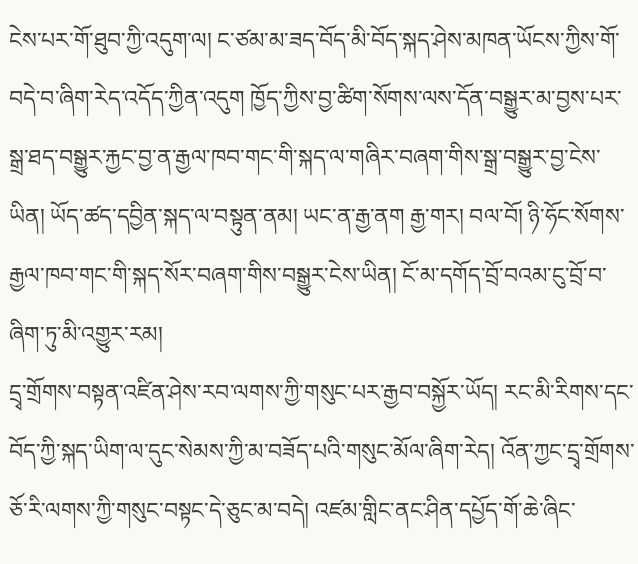ངེས་པར་གོ་ཐུབ་ཀྱི་འདུག་ལ། ང་ཙམ་མ་ཟད་བོད་མི་བོད་སྐད་ཤེས་མཁན་ཡོངས་ཀྱིས་གོ་བདེ་བ་ཞིག་རེད་འདོད་ཀྱིན་འདུག ཁྱོད་ཀྱིས་བྱ་ཚིག་སོགས་ལས་དོན་བསྒྱུར་མ་བྱས་པར་སྒྲ་ཐད་བསྒྱུར་རྐྱང་བྱ་ན་རྒྱལ་ཁབ་གང་གི་སྐད་ལ་གཞིར་བཞག་གིས་སྒྲ་བསྒྱུར་བྱ་ངེས་ཡིན། ཡོད་ཚད་དབྱིན་སྐད་ལ་བསྟུན་ནམ། ཡང་ན་རྒྱ་ནག རྒྱ་གར། བལ་བོ། ཉི་ཧོང་སོགས་རྒྱལ་ཁབ་གང་གི་སྐད་སོར་བཞག་གིས་བསྒྱུར་ངེས་ཡིན། ངོ་མ་དགོད་བྲོ་བའམ་ངུ་བྲོ་བ་ཞིག་ཏུ་མི་འགྱུར་རམ།
དྲྭ་གྲོགས་བསྟན་འཛིན་ཤེས་རབ་ལགས་ཀྱི་གསུང་པར་རྒྱབ་བསྐྱོར་ཡོད། རང་མི་རིགས་དང་བོད་ཀྱི་སྐད་ཡིག་ལ་དུང་སེམས་ཀྱི་མ་བཟོད་པའི་གསུང་མོལ་ཞིག་རེད། འོན་ཀྱང་དྲྭ་གྲོགས་ཅོ་རི་ལགས་ཀྱི་གསུང་བསྟང་དེ་ཅུང་མ་བདེ། འཛམ་གླིང་ནང་ཤིན་དཔྱོད་གོ་ཆེ་ཞིང་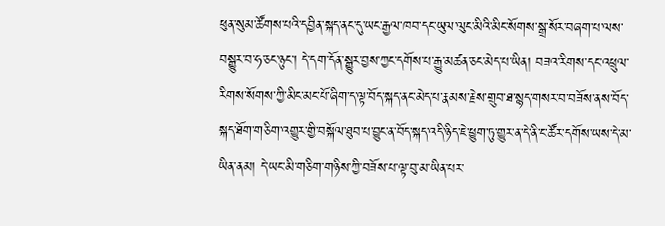ཕུན་སུམ་ཚོགས་པའི་དབྱིན་སྐད་ནང་དུ་ཡང་རྒྱལ་ཁབ་དང་ཡུལ་ལུང་མིའི་མིང་སོགས་སྒྲ་སོར་བཞག་པ་ལས་བསྒྱུར་བ་ཧ་ཅང་ཉུང་། དེ་དག་དོན་སྒྱུར་བྱས་ཀྱང་དགོས་པ་རྒྱུ་མཚན་ཅང་མེད་པ་ཡིན། བཟའ་རིགས་དང་འཕྲུལ་རིགས་སོགས་ཀྱི་མིང་མང་པོ་ཞིག་ད་ལྟ་བོད་སྐད་ནང་མེད་པ་རྣམས་རྗེས་གྲུབ་ཐ་སྙད་གསར་བ་བཟོས་ནས་བོད་སྐད་ཐོག་གཅིག་འགྱུར་གྱི་བསྐོལ་ཐུབ་པ་བྱུང་ན་བོད་སྐད་འདི་ཉིད་ཇེ་ཕྱུག་ཏུ་གྱུར་ན་དེ་ནི་ང་ཚོར་དགོས་ཡས་དེ་མ་ཡིན་ནམ། དེ་ཡང་མི་གཅིག་གཉིས་ཀྱི་བཟོས་པ་ལྟ་བུ་མ་ཡིན་པར་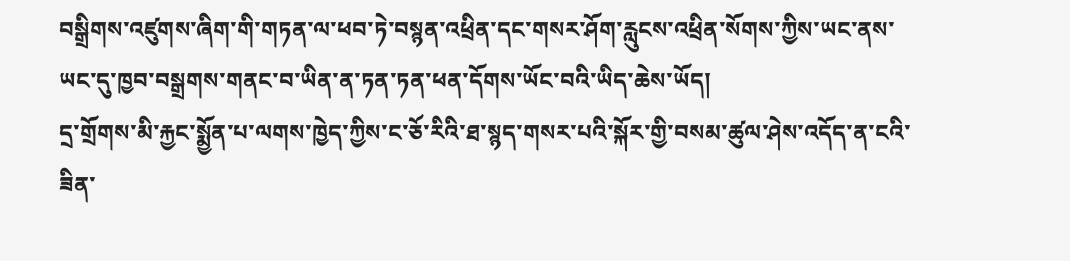བསྒྲིགས་འཛུགས་ཞིག་གི་གཏན་ལ་ཕབ་ཏེ་བསྙན་འཕྲིན་དང་གསར་ཤོག་རླུངས་འཕྲིན་སོགས་ཀྱིས་ཡང་ནས་ཡང་དུ་ཁྱབ་བསྒྲགས་གནང་བ་ཡིན་ན་ཏན་ཏན་ཕན་དོགས་ཡོང་བའི་ཡིད་ཆེས་ཡོད།
དྲ་གྲོགས་མི་རྐྱང་སྨྱོན་པ་ལགས་ཁྱེད་ཀྱིས་ང་ཅོ་རིའི་ཐ་སྙད་གསར་པའི་སྐོར་གྱི་བསམ་ཚུལ་ཤེས་འདོད་ན་ངའི་ཟིན་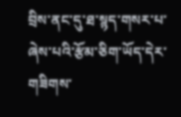བྲིས་ནང་དུ་ཐ་སྙད་གསར་པ་ཞེས་པའི་རྩོམ་ཅིག་ཡོད་དེར་གཟིགས་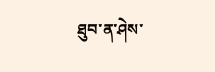ཐུབ་ན་ཤེས་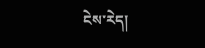ངེས་རེད།